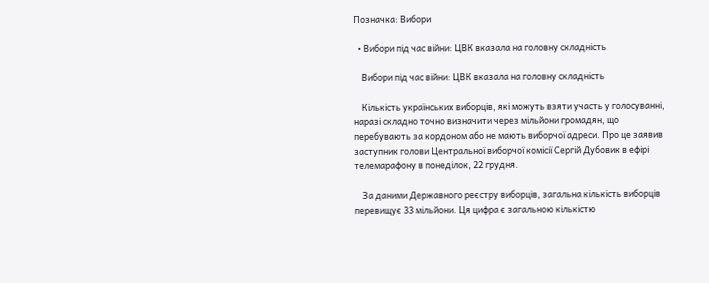Позначка: Вибори

  • Вибори під час війни: ЦВК вказала на головну складність

    Вибори під час війни: ЦВК вказала на головну складність

    Кількість українських виборців, які можуть взяти участь у голосуванні, наразі складно точно визначити через мільйони громадян, що перебувають за кордоном або не мають виборчої адреси. Про це заявив заступник голови Центральної виборчої комісії Сергій Дубовик в ефірі телемарафону в понеділок, 22 грудня.

    За даними Державного реєстру виборців, загальна кількість виборців перевищує 33 мільйони. Ця цифра є загальною кількістю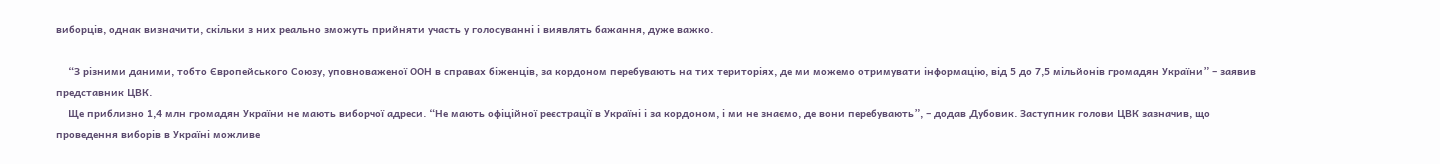виборців, однак визначити, скільки з них реально зможуть прийняти участь у голосуванні і виявлять бажання, дуже важко.

    “З різними даними, тобто Європейського Союзу, уповноваженої ООН в справах біженців, за кордоном перебувають на тих територіях, де ми можемо отримувати інформацію, від 5 до 7,5 мільйонів громадян України” – заявив представник ЦВК.
    Ще приблизно 1,4 млн громадян України не мають виборчої адреси. “Не мають офіційної реєстрації в Україні і за кордоном, і ми не знаємо, де вони перебувають”, – додав Дубовик. Заступник голови ЦВК зазначив, що проведення виборів в Україні можливе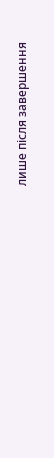лише після завершення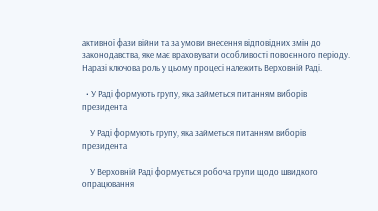активної фази війни та за умови внесення відповідних змін до законодавства, яке має враховувати особливості повоєнного періоду. Наразі ключова роль у цьому процесі належить Верховній Раді.

  • У Раді формують групу, яка займеться питанням виборів президента

    У Раді формують групу, яка займеться питанням виборів президента

    У Верховній Раді формується робоча групи щодо швидкого опрацювання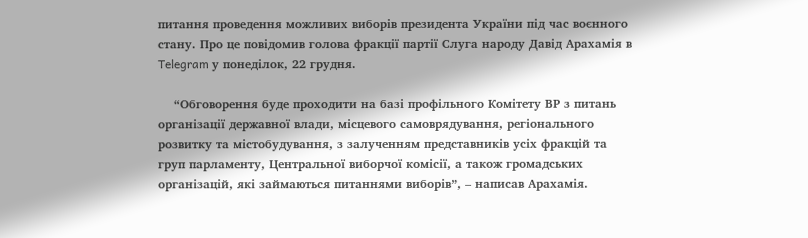питання проведення можливих виборів президента України під час воєнного стану. Про це повідомив голова фракції партії Слуга народу Давід Арахамія в Telegram у понеділок, 22 грудня.

    “Обговорення буде проходити на базі профільного Комітету ВР з питань організації державної влади, місцевого самоврядування, регіонального розвитку та містобудування, з залученням представників усіх фракцій та груп парламенту, Центральної виборчої комісії, а також громадських організацій, які займаються питаннями виборів”, – написав Арахамія.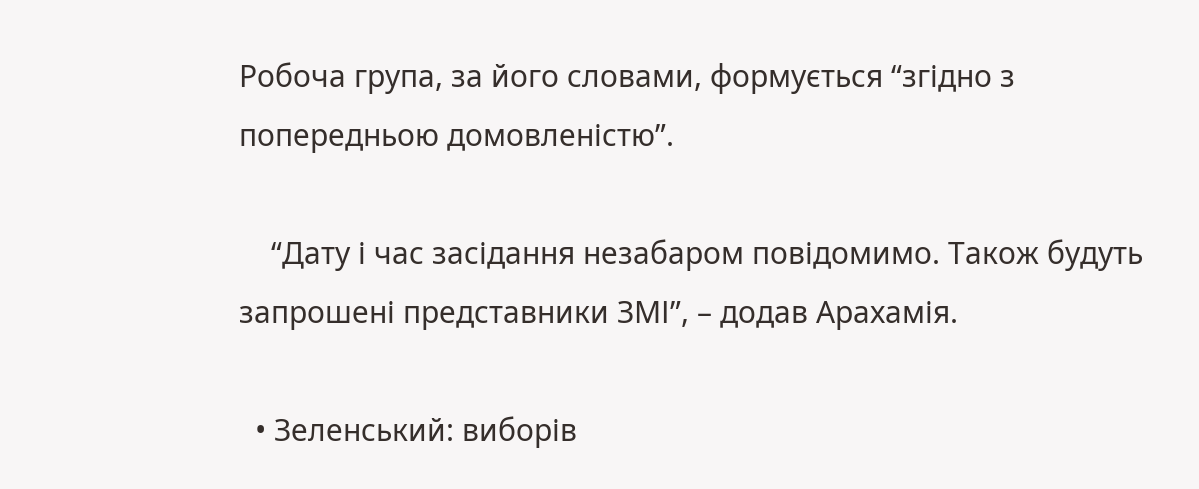Робоча група, за його словами, формується “згідно з попередньою домовленістю”.

    “Дату і час засідання незабаром повідомимо. Також будуть запрошені представники ЗМІ”, – додав Арахамія.

  • Зеленський: виборів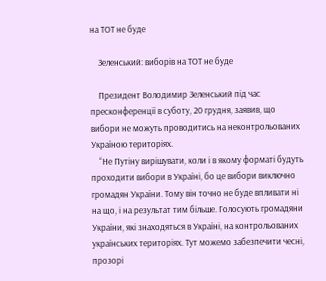на ТОТ не буде

    Зеленський: виборів на ТОТ не буде

    Президент Володимир Зеленський під час пресконференції в суботу, 20 грудня, заявив, що вибори не можуть проводитись на неконтрольованих Україною територіях.
    “Не Путіну вирішувати, коли і в якому форматі будуть проходити вибори в Україні, бо це вибори виключно громадян України. Тому він точно не буде впливати ні на що, і на результат тим більше. Голосують громадяни України, які знаходяться в Україні, на контрольованих українських територіях. Тут можемо забезпечити чесні, прозорі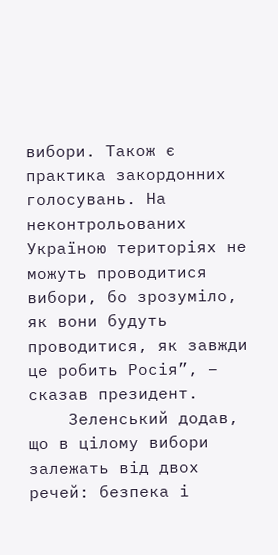вибори. Також є практика закордонних голосувань. На неконтрольованих Україною територіях не можуть проводитися вибори, бо зрозуміло, як вони будуть проводитися, як завжди це робить Росія”, – сказав президент.
    Зеленський додав, що в цілому вибори залежать від двох речей: безпека і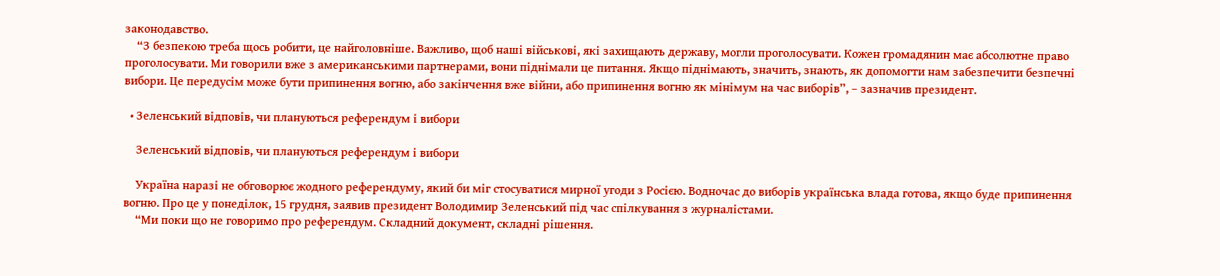законодавство.
    “З безпекою треба щось робити, це найголовніше. Важливо, щоб наші військові, які захищають державу, могли проголосувати. Кожен громадянин має абсолютне право проголосувати. Ми говорили вже з американськими партнерами, вони піднімали це питання. Якщо піднімають, значить, знають, як допомогти нам забезпечити безпечні вибори. Це передусім може бути припинення вогню, або закінчення вже війни, або припинення вогню як мінімум на час виборів”, – зазначив президент.

  • Зеленський відповів, чи плануються референдум і вибори

    Зеленський відповів, чи плануються референдум і вибори

    Україна наразі не обговорює жодного референдуму, який би міг стосуватися мирної угоди з Росією. Водночас до виборів українська влада готова, якщо буде припинення вогню. Про це у понеділок, 15 грудня, заявив президент Володимир Зеленський під час спілкування з журналістами.
    “Ми поки що не говоримо про референдум. Складний документ, складні рішення.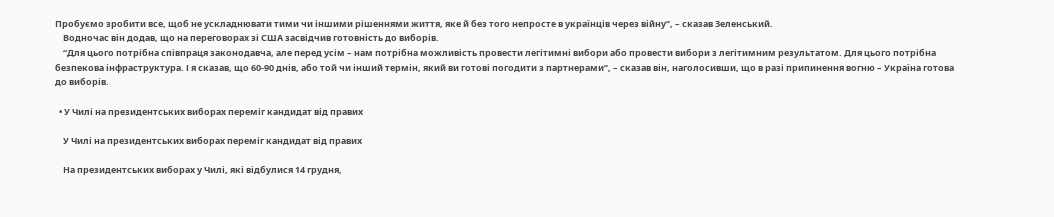Пробуємо зробити все, щоб не ускладнювати тими чи іншими рішеннями життя, яке й без того непросте в українців через війну”, – сказав Зеленський.
    Водночас він додав, що на переговорах зі США засвідчив готовність до виборів.
    “Для цього потрібна співпраця законодавча, але перед усім – нам потрібна можливість провести легітимні вибори або провести вибори з легітимним результатом. Для цього потрібна безпекова інфраструктура. І я сказав, що 60-90 днів, або той чи інший термін, який ви готові погодити з партнерами”, – сказав він, наголосивши, що в разі припинення вогню – Україна готова до виборів.

  • У Чилі на президентських виборах переміг кандидат від правих

    У Чилі на президентських виборах переміг кандидат від правих

    На президентських виборах у Чилі, які відбулися 14 грудня,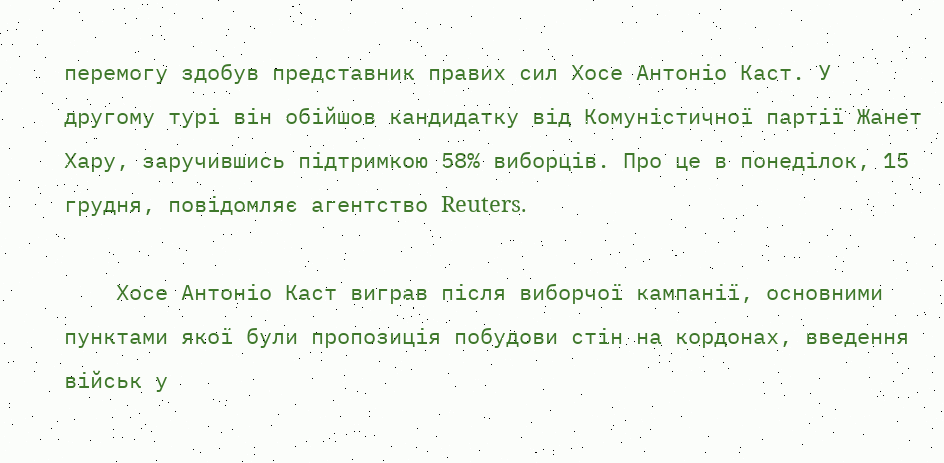перемогу здобув представник правих сил Хосе Антоніо Каст. У другому турі він обійшов кандидатку від Комуністичної партії Жанет Хару, заручившись підтримкою 58% виборців. Про це в понеділок, 15 грудня, повідомляє агентство Reuters.

    Хосе Антоніо Каст виграв після виборчої кампанії, основними пунктами якої були пропозиція побудови стін на кордонах, введення військ у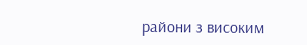райони з високим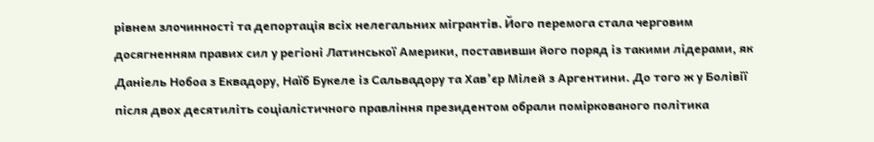рівнем злочинності та депортація всіх нелегальних мігрантів. Його перемога стала черговим досягненням правих сил у регіоні Латинської Америки, поставивши його поряд із такими лідерами, як Даніель Нобоа з Еквадору, Наїб Букеле із Сальвадору та Хав’єр Мілей з Аргентини. До того ж у Болівії після двох десятиліть соціалістичного правління президентом обрали поміркованого політика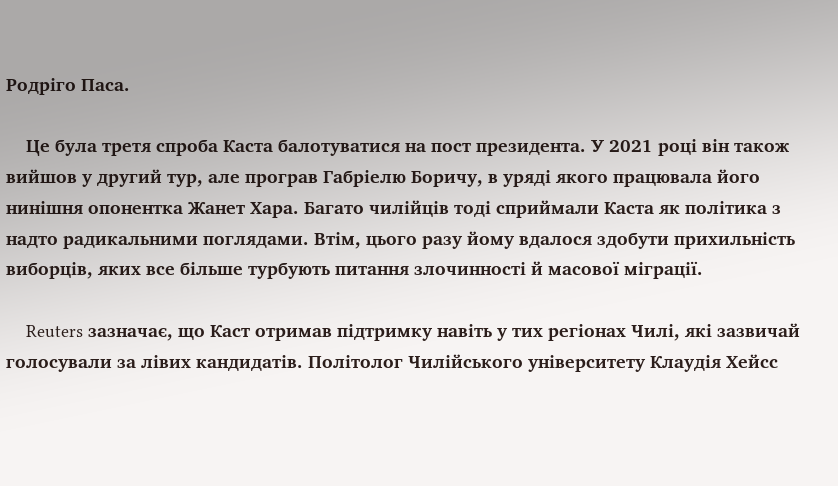Родріго Паса.

    Це була третя спроба Каста балотуватися на пост президента. У 2021 році він також вийшов у другий тур, але програв Габріелю Боричу, в уряді якого працювала його нинішня опонентка Жанет Хара. Багато чилійців тоді сприймали Каста як політика з надто радикальними поглядами. Втім, цього разу йому вдалося здобути прихильність виборців, яких все більше турбують питання злочинності й масової міграції.

    Reuters зазначає, що Каст отримав підтримку навіть у тих регіонах Чилі, які зазвичай голосували за лівих кандидатів. Політолог Чилійського університету Клаудія Хейсс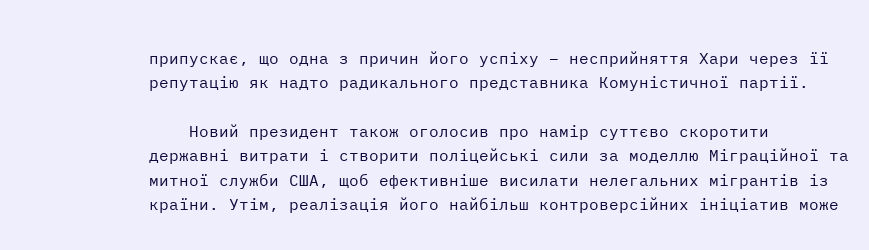припускає, що одна з причин його успіху – несприйняття Хари через її репутацію як надто радикального представника Комуністичної партії.

    Новий президент також оголосив про намір суттєво скоротити державні витрати і створити поліцейські сили за моделлю Міграційної та митної служби США, щоб ефективніше висилати нелегальних мігрантів із країни. Утім, реалізація його найбільш контроверсійних ініціатив може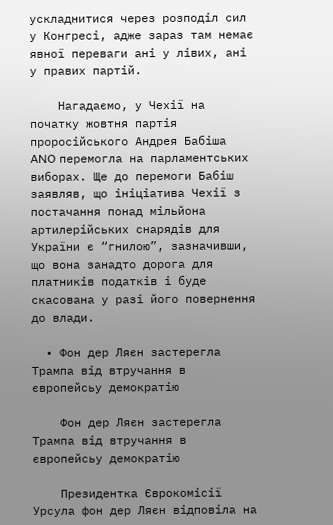ускладнитися через розподіл сил у Конгресі, адже зараз там немає явної переваги ані у лівих, ані у правих партій.

    Нагадаємо, у Чехії на початку жовтня партія проросійського Андрея Бабіша ANO перемогла на парламентських виборах. Ще до перемоги Бабіш заявляв, що ініціатива Чехії з постачання понад мільйона артилерійських снарядів для України є “гнилою”, зазначивши, що вона занадто дорога для платників податків і буде скасована у разі його повернення до влади.

  • Фон дер Ляєн застерегла Трампа від втручання в європейсьу демократію

    Фон дер Ляєн застерегла Трампа від втручання в європейсьу демократію

    Президентка Єврокомісії Урсула фон дер Ляєн відповіла на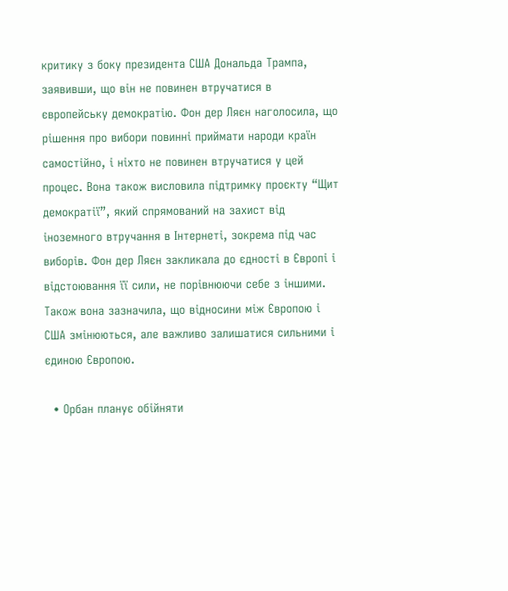критику з боку президента США Дональда Трампа, заявивши, що він не повинен втручатися в європейську демократію. Фон дер Ляєн наголосила, що рішення про вибори повинні приймати народи країн самостійно, і ніхто не повинен втручатися у цей процес. Вона також висловила підтримку проєкту “Щит демократії”, який спрямований на захист від іноземного втручання в Інтернеті, зокрема під час виборів. Фон дер Ляєн закликала до єдності в Європі і відстоювання її сили, не порівнюючи себе з іншими. Також вона зазначила, що відносини між Європою і США змінюються, але важливо залишатися сильними і єдиною Європою.

  • Орбан планує обійняти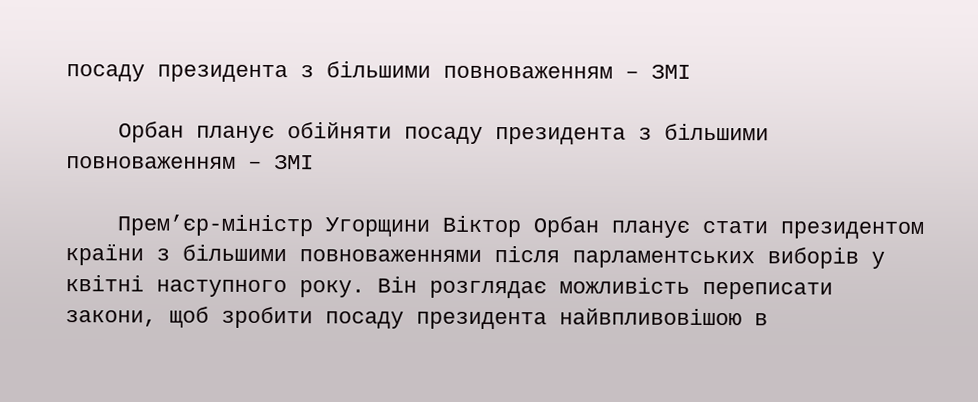посаду президента з більшими повноваженням – ЗМІ

    Орбан планує обійняти посаду президента з більшими повноваженням – ЗМІ

    Прем’єр-міністр Угорщини Віктор Орбан планує стати президентом країни з більшими повноваженнями після парламентських виборів у квітні наступного року. Він розглядає можливість переписати закони, щоб зробити посаду президента найвпливовішою в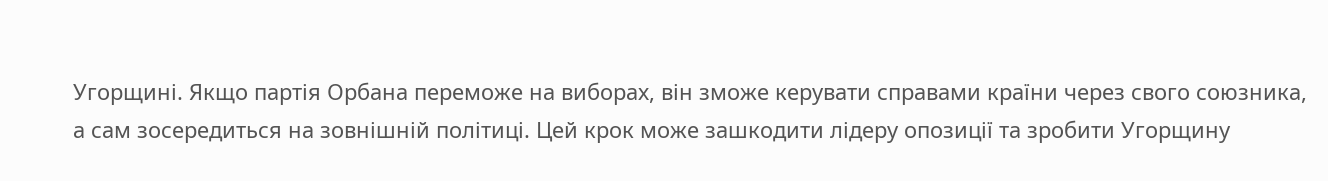Угорщині. Якщо партія Орбана переможе на виборах, він зможе керувати справами країни через свого союзника, а сам зосередиться на зовнішній політиці. Цей крок може зашкодити лідеру опозиції та зробити Угорщину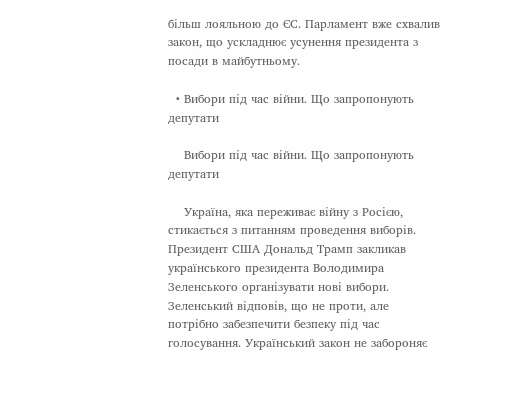більш лояльною до ЄС. Парламент вже схвалив закон, що ускладнює усунення президента з посади в майбутньому.

  • Вибори під час війни. Що запропонують депутати

    Вибори під час війни. Що запропонують депутати

    Україна, яка переживає війну з Росією, стикається з питанням проведення виборів. Президент США Дональд Трамп закликав українського президента Володимира Зеленського організувати нові вибори. Зеленський відповів, що не проти, але потрібно забезпечити безпеку під час голосування. Український закон не забороняє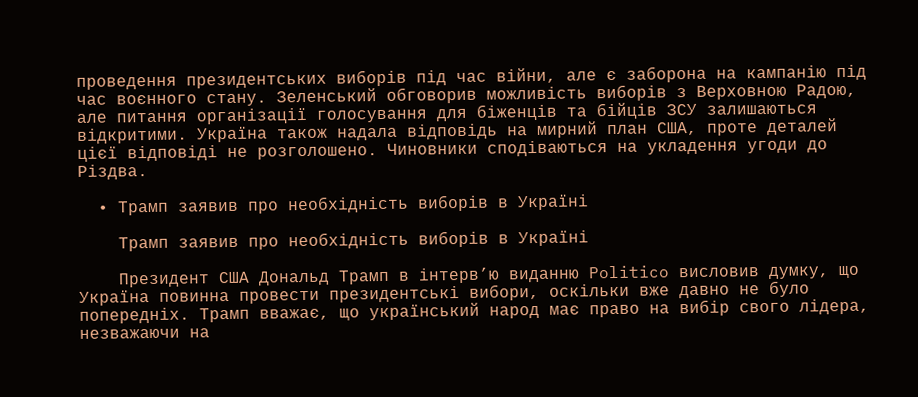проведення президентських виборів під час війни, але є заборона на кампанію під час воєнного стану. Зеленський обговорив можливість виборів з Верховною Радою, але питання організації голосування для біженців та бійців ЗСУ залишаються відкритими. Україна також надала відповідь на мирний план США, проте деталей цієї відповіді не розголошено. Чиновники сподіваються на укладення угоди до Різдва.

  • Трамп заявив про необхідність виборів в Україні

    Трамп заявив про необхідність виборів в Україні

    Президент США Дональд Трамп в інтерв’ю виданню Politico висловив думку, що Україна повинна провести президентські вибори, оскільки вже давно не було попередніх. Трамп вважає, що український народ має право на вибір свого лідера, незважаючи на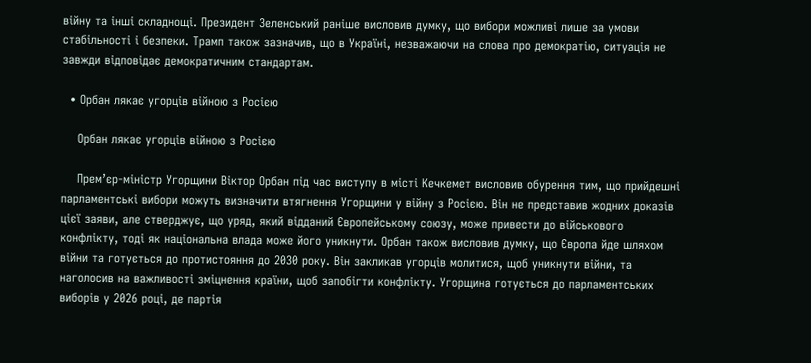війну та інші складнощі. Президент Зеленський раніше висловив думку, що вибори можливі лише за умови стабільності і безпеки. Трамп також зазначив, що в Україні, незважаючи на слова про демократію, ситуація не завжди відповідає демократичним стандартам.

  • Орбан лякає угорців війною з Росією

    Орбан лякає угорців війною з Росією

    Прем’єр-міністр Угорщини Віктор Орбан під час виступу в місті Кечкемет висловив обурення тим, що прийдешні парламентські вибори можуть визначити втягнення Угорщини у війну з Росією. Він не представив жодних доказів цієї заяви, але стверджує, що уряд, який відданий Європейському союзу, може привести до військового конфлікту, тоді як національна влада може його уникнути. Орбан також висловив думку, що Європа йде шляхом війни та готується до протистояння до 2030 року. Він закликав угорців молитися, щоб уникнути війни, та наголосив на важливості зміцнення країни, щоб запобігти конфлікту. Угорщина готується до парламентських виборів у 2026 році, де партія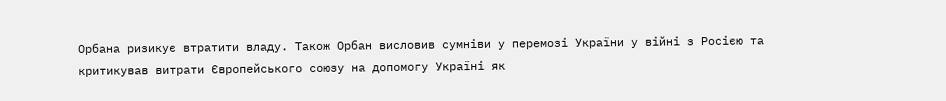Орбана ризикує втратити владу. Також Орбан висловив сумніви у перемозі України у війні з Росією та критикував витрати Європейського союзу на допомогу Україні як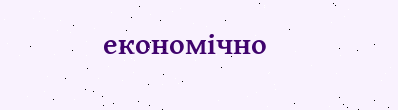економічно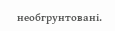необгрунтовані.